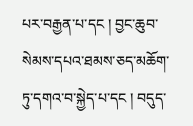པར་བརྒྱན་པ་དང ། བྱང་ཆུབ་སེམས་དཔའ་ཐམས་ཅད་མཆོག་ཏུ་དགའ་བ་སྐྱེད་པ་དང ། བདུད་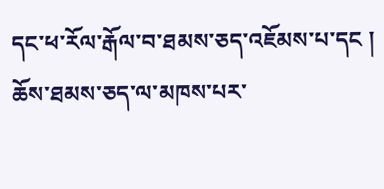དང་ཕ་རོལ་རྒོལ་བ་ཐམས་ཅད་འཇོམས་པ་དང ། ཆོས་ཐམས་ཅད་ལ་མཁས་པར་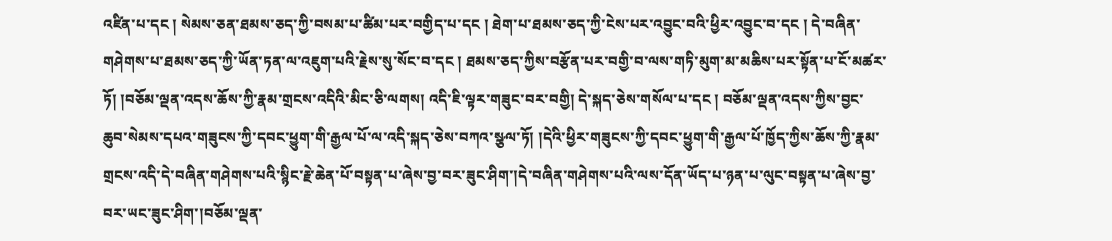འཛིན་པ་དང ། སེམས་ཅན་ཐམས་ཅད་ཀྱི་བསམ་པ་ཚིམ་པར་བགྱིད་པ་དང ། ཐེག་པ་ཐམས་ཅད་ཀྱི་ངེས་པར་འབྱུང་བའི་ཕྱིར་འབྱུང་བ་དང ། དེ་བཞིན་གཤེགས་པ་ཐམས་ཅད་ཀྱི་ཡོན་ཏན་ལ་འཇུག་པའི་རྗེས་སུ་སོང་བ་དང ། ཐམས་ཅད་ཀྱིས་བརྩོན་པར་བགྱི་བ་ལས་གཏི་མུག་མ་མཆིས་པར་སྟོན་པ་ངོ་མཚར་ཏོ། །བཅོམ་ལྡན་འདས་ཆོས་ཀྱི་རྣམ་གྲངས་འདིའི་མིང་ཅི་ལགས། འདི་ཇི་ལྟར་གཟུང་བར་བགྱི། དེ་སྐད་ཅེས་གསོལ་པ་དང ། བཅོམ་ལྡན་འདས་ཀྱིས་བྱང་ཆུབ་སེམས་དཔའ་གཟུངས་ཀྱི་དབང་ཕྱུག་གི་རྒྱལ་པོ་ལ་འདི་སྐད་ཅེས་བཀའ་སྩལ་ཏོ། །དེའི་ཕྱིར་གཟུངས་ཀྱི་དབང་ཕྱུག་གི་རྒྱལ་པོ་ཁྱོད་ཀྱིས་ཆོས་ཀྱི་རྣམ་གྲངས་འདི་དེ་བཞིན་གཤེགས་པའི་སྙིང་རྗེ་ཆེན་པོ་བསྟན་པ་ཞེས་བྱ་བར་ཟུང་ཤིག་།དེ་བཞིན་གཤེགས་པའི་ལས་དོན་ཡོད་པ་ཉན་པ་ལུང་བསྟན་པ་ཞེས་བྱ་བར་ཡང་ཟུང་ཤིག་།བཅོམ་ལྡན་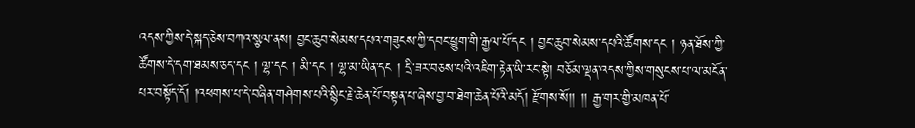འདས་ཀྱིས་དེ་སྐད་ཅེས་བཀའ་སྩལ་ནས། བྱང་ཆུབ་སེམས་དཔའ་གཟུངས་ཀྱི་དབང་ཕྱུག་གི་རྒྱལ་པོ་དང ། བྱང་ཆུབ་སེམས་དཔའི་ཚོགས་དང ། ཉན་ཐོས་ཀྱི་ཚོགས་དེ་དག་ཐམས་ཅད་དང ། ལྷ་དང ། མི་དང ། ལྷ་མ་ཡིན་དང ། དྲི་ཟར་བཅས་པའི་འཇིག་རྟེན་ཡི་རང་སྟེ། བཅོམ་ལྡན་འདས་ཀྱིས་གསུངས་པ་ལ་མངོན་པར་བསྟོད་དོ། །འཕགས་པ་དེ་བཞིན་གཤེགས་པའི་སྙིང་རྗེ་ཆེན་པོ་བསྟན་པ་ཞེས་བྱ་བ་ཐེག་ཆེན་པོའི་མདོ། རྫོགས་སོ།། །། རྒྱ་གར་གྱི་མཁན་པོ་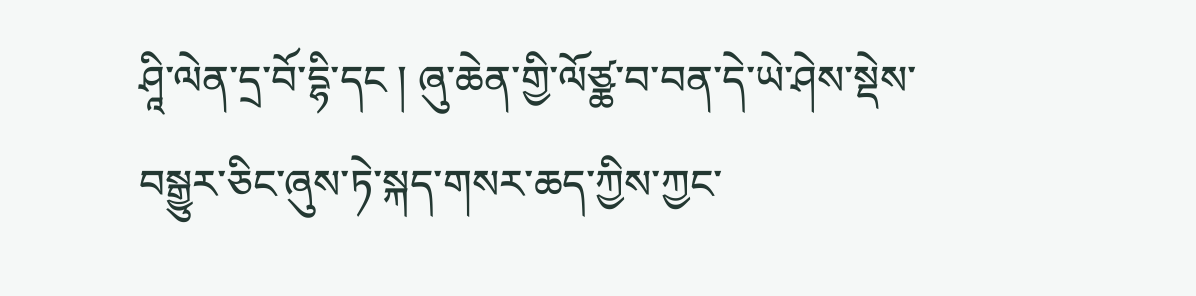ཤཱི་ལེན་དྲ་བོ་དྷི་དང ། ཞུ་ཆེན་གྱི་ལོཙྪ་བ་བན་དེ་ཡེ་ཤེས་སྡེས་བསྒྱུར་ཅིང་ཞུས་ཏེ་སྐད་གསར་ཆད་ཀྱིས་ཀྱང་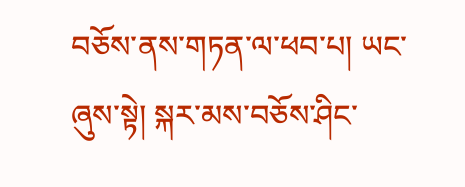བཅོས་ནས་གཏན་ལ་ཕབ་པ། ཡང་ཞུས་སྟེ། སྐར་མས་བཅོས་ཤིང་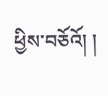ཕྱིས་བཅོའོ། །